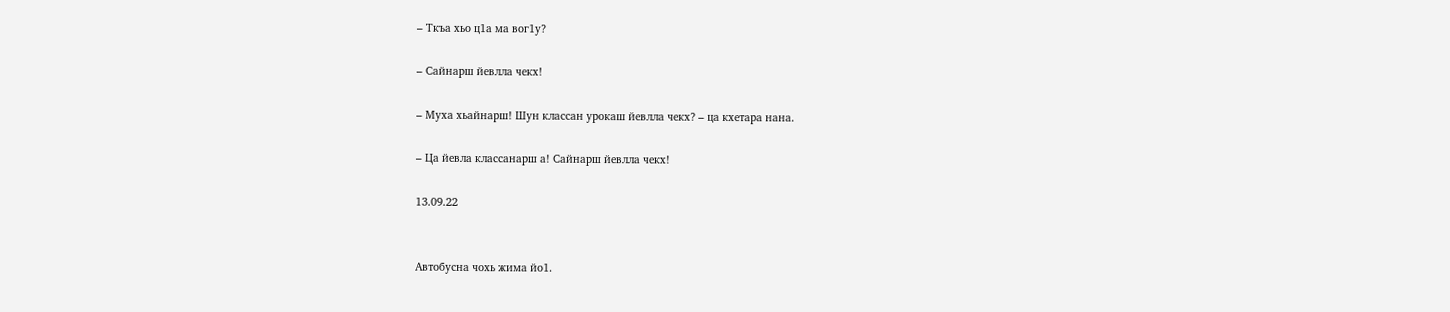– Ткъа хьо ц1а ма вог1у?

– Сайнарш йевлла чекх!

– Муха хьайнарш! Шун классан урокаш йевлла чекх? – ца кхетара нана.

– Ца йевла классанарш а! Сайнарш йевлла чекх!

13.09.22


Автобусна чохь жима йо1.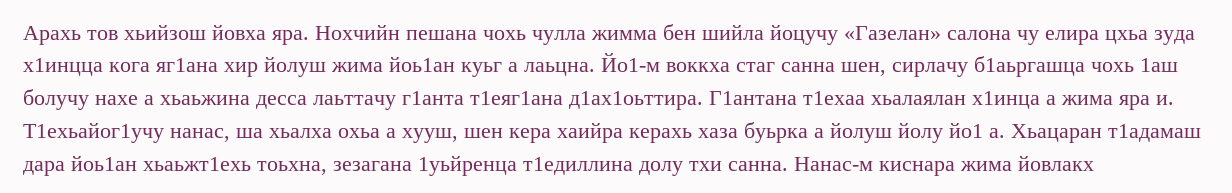Арахь тов хьийзош йовха яра. Нохчийн пешана чохь чулла жимма бен шийла йоцучу «Газелан» салона чу елира цхьа зуда х1инцца кога яг1ана хир йолуш жима йоь1ан куьг а лаьцна. Йо1-м воккха стаг санна шен, сирлачу б1аьргашца чохь 1аш болучу нахе а хьаьжина десса лаьттачу г1анта т1еяг1ана д1ах1оьттира. Г1антана т1ехаа хьалаялан х1инца а жима яра и. Т1ехьайог1учу нанас, ша хьалха охьа а хууш, шен кера хаийра керахь хаза буьрка а йолуш йолу йо1 а. Хьацаран т1адамаш дара йоь1ан хьаьжт1ехь тоьхна, зезагана 1уьйренца т1едиллина долу тхи санна. Нанас-м киснара жима йовлакх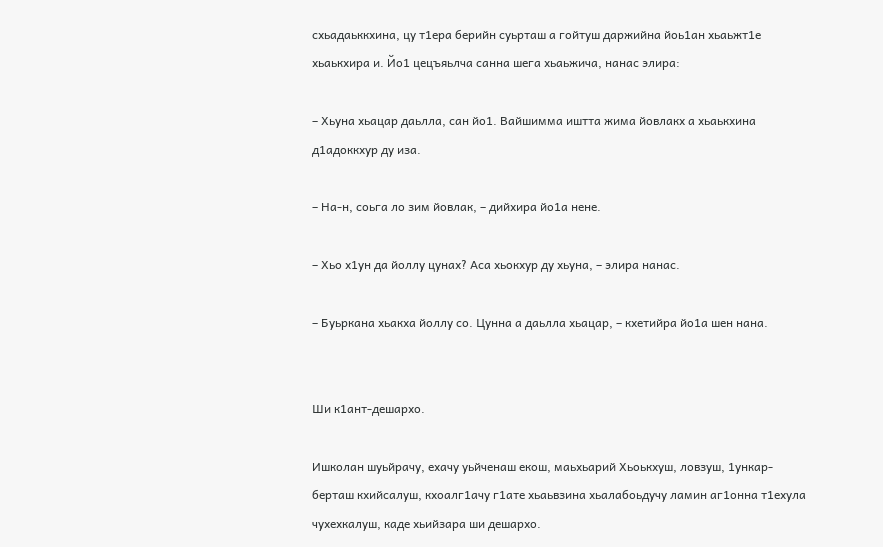схьадаьккхина, цу т1ера берийн суьрташ а гойтуш даржийна йоь1ан хьаьжт1е хьаькхира и. Йо1 цецъяьлча санна шега хьаьжича, нанас элира:

– Хьуна хьацар даьлла, сан йо1. Вайшимма иштта жима йовлакх а хьаькхина д1адоккхур ду иза.

– На-н, соьга ло зим йовлак, – дийхира йо1а нене.

– Хьо х1ун да йоллу цунах? Аса хьокхур ду хьуна, – элира нанас.

– Буьркана хьакха йоллу со. Цунна а даьлла хьацар, – кхетийра йо1а шен нана.


Ши к1ант-дешархо.

Ишколан шуьйрачу, ехачу уьйченаш екош, маьхьарий Хьоькхуш, ловзуш, 1ункар-берташ кхийсалуш, кхоалг1ачу г1ате хьаьвзина хьалабоьдучу ламин аг1онна т1ехула чухехкалуш, каде хьийзара ши дешархо.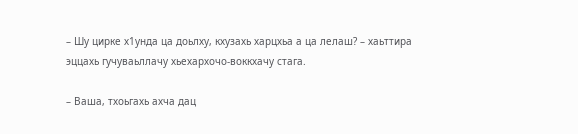– Шу цирке х1унда ца доьлху, кхузахь харцхьа а ца лелаш? – хаьттира эццахь гучуваьллачу хьехархочо-воккхачу стага.

– Ваша, тхоьгахь ахча дац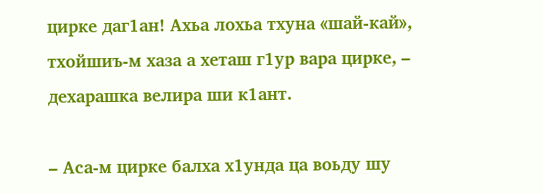цирке даг1ан! Ахьа лохьа тхуна «шай-кай», тхойшиъ-м хаза а хеташ г1ур вара цирке, – дехарашка велира ши к1ант.

– Аса-м цирке балха х1унда ца воьду шу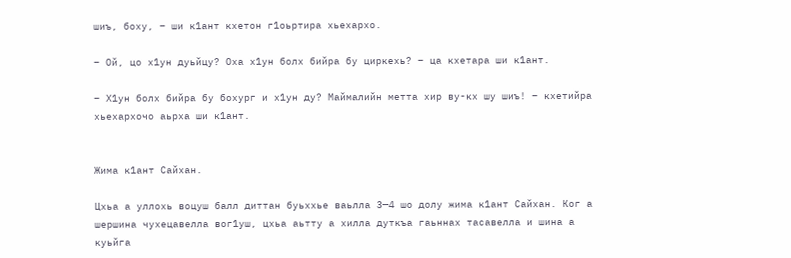шиъ, боху, – ши к1ант кхетон г1оьртира хьехархо.

– Ой, цо х1ун дуьйцу? Оха х1ун болх бийра бу циркехь? – ца кхетара ши к1ант.

– Х1ун болх бийра бу бохург и х1ун ду? Маймалийн метта хир ву-кх шу шиъ! – кхетийра хьехархочо аьрха ши к1ант.


Жима к1ант Сайхан.

Цхьа а уллохь воцуш балл диттан буьххье ваьлла 3—4 шо долу жима к1ант Сайхан. Ког а шершина чухецавелла вог1уш, цхьа аьтту а хилла дуткъа гаьннах тасавелла и шина а куьйга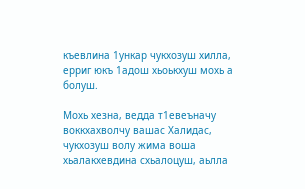къевлина 1ункар чукхозуш хилла, ерриг юкъ 1адош хьоькхуш мохь а болуш.

Мохь хезна, ведда т1евеъначу воккхахволчу вашас Халидас, чукхозуш волу жима воша хьалакхевдина схьалоцуш, аьлла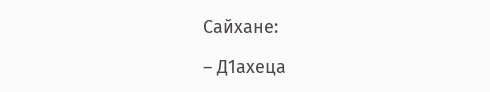Сайхане:

– Д1ахеца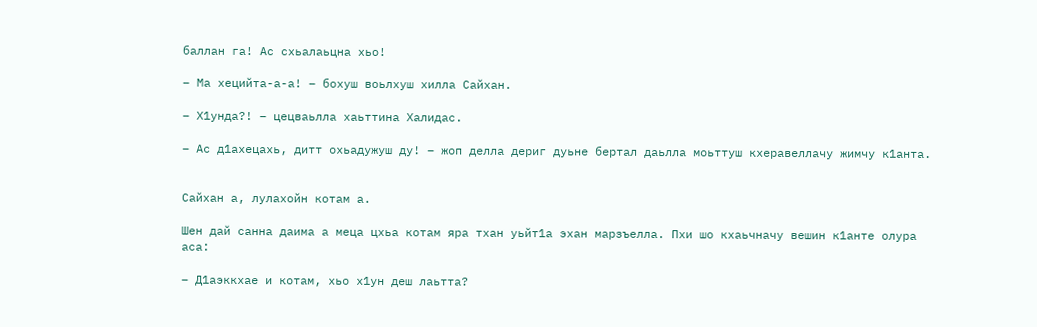баллан га! Ас схьалаьцна хьо!

– Ма хецийта-а-а! – бохуш воьлхуш хилла Сайхан.

– Х1унда?! – цецваьлла хаьттина Халидас.

– Ас д1ахецахь, дитт охьадужуш ду! – жоп делла дериг дуьне бертал даьлла моьттуш кхеравеллачу жимчу к1анта.


Сайхан а, лулахойн котам а.

Шен дай санна даима а меца цхьа котам яра тхан уьйт1а эхан марзъелла. Пхи шо кхаьчначу вешин к1анте олура аса:

– Д1аэккхае и котам, хьо х1ун деш лаьтта?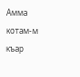Амма котам-м къар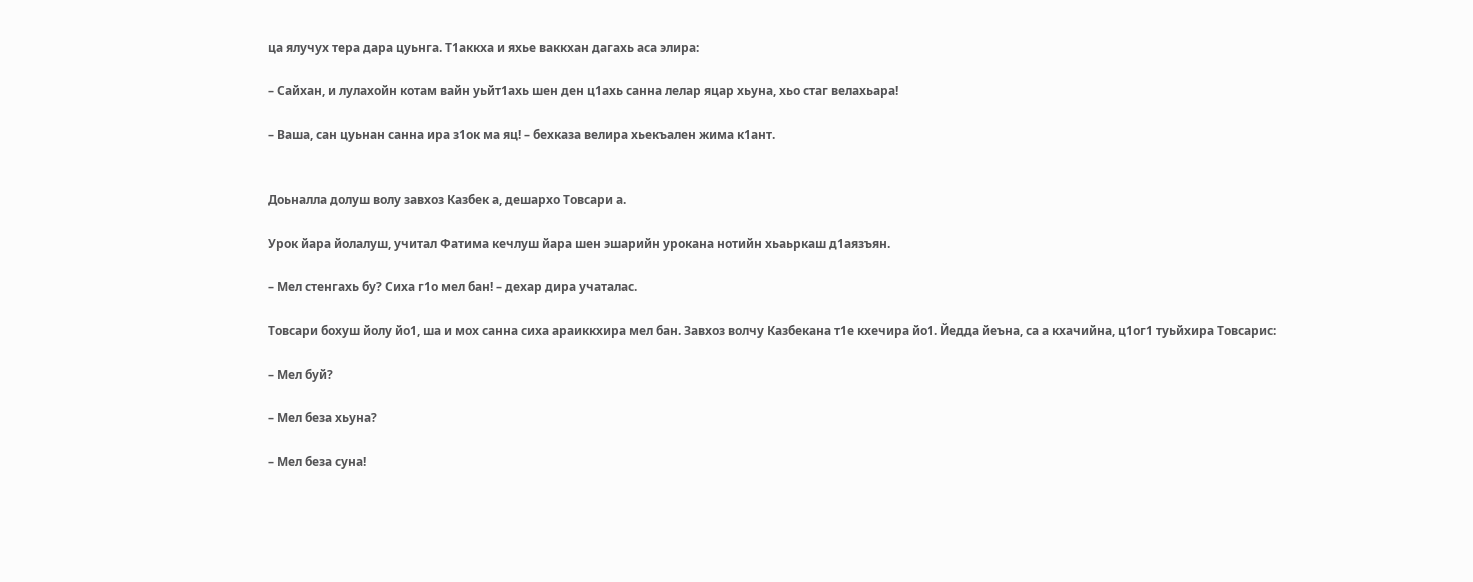ца ялучух тера дара цуьнга. Т1аккха и яхье ваккхан дагахь аса элира:

– Сайхан, и лулахойн котам вайн уьйт1ахь шен ден ц1ахь санна лелар яцар хьуна, хьо стаг велахьара!

– Ваша, сан цуьнан санна ира з1ок ма яц! – бехказа велира хьекъален жима к1ант.


Доьналла долуш волу завхоз Казбек а, дешархо Товсари а.

Урок йара йолалуш, учитал Фатима кечлуш йара шен эшарийн урокана нотийн хьаьркаш д1аязъян.

– Мел стенгахь бу? Сиха г1о мел бан! – дехар дира учаталас.

Товсари бохуш йолу йо1, ша и мох санна сиха араиккхира мел бан. Завхоз волчу Казбекана т1е кхечира йо1. Йедда йеъна, са а кхачийна, ц1ог1 туьйхира Товсарис:

– Мел буй?

– Мел беза хьуна?

– Мел беза суна!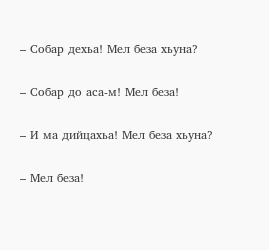– Собар дехьа! Мел беза хьуна?

– Собар до аса-м! Мел беза!

– И ма дийцахьа! Мел беза хьуна?

– Мел беза!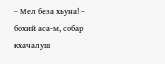– Мел беза хьуна! – бохий аса-м, собар кхачалуш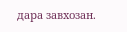дара завхозан.